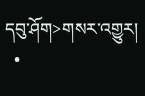དབུ་ཤོག>གསར་འགྱུར།
  •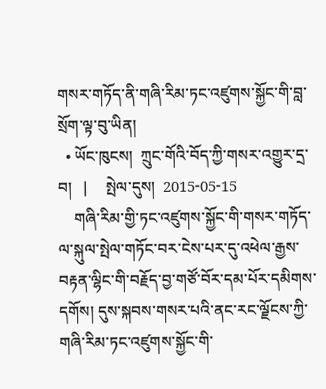གསར་གཏོད་ནི་གཞི་རིམ་ཏང་འཛུགས་སྐྱོང་གི་བླ་སྲོག་ལྟ་བུ་ཡིན།
  • ཡོང་ཁུངས།  ཀྲུང་གོའི་བོད་ཀྱི་གསར་འགྱུར་དྲ་བ།   |     སྤེལ་དུས།  2015-05-15
    གཞི་རིམ་གྱི་ཏང་འཛུགས་སྐྱོང་གི་གསར་གཏོད་ལ་སྐུལ་སྤེལ་གཏོང་བར་ངེས་པར་དུ་འཕེལ་རྒྱས་བརྟན་ལྷིང་གི་བརྗོད་བྱ་གཙོ་བོར་དམ་པོར་དམིགས་དགོས། དུས་སྐབས་གསར་པའི་ནང་རང་ལྗོངས་ཀྱི་གཞི་རིམ་ཏང་འཛུགས་སྐྱོང་གི་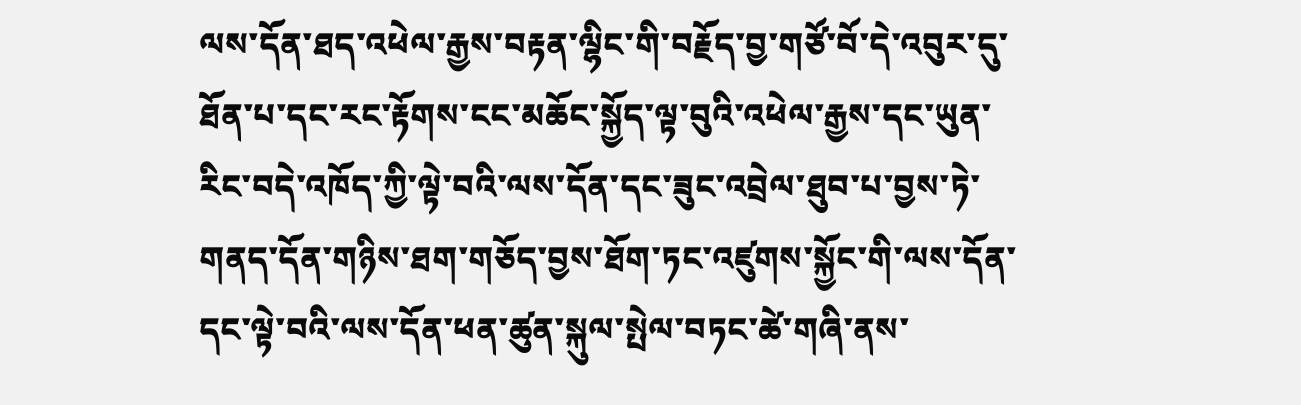ལས་དོན་ཐད་འཕེལ་རྒྱས་བརྟན་ལྷིང་གི་བརྗོད་བྱ་གཙོ་བོ་དེ་འབུར་དུ་ཐོན་པ་དང་རང་རྟོགས་ངང་མཆོང་སྐྱོད་ལྟ་བུའི་འཕེལ་རྒྱས་དང་ཡུན་རིང་བདེ་འཁོད་ཀྱི་ལྟེ་བའི་ལས་དོན་དང་ཟུང་འབྲེལ་ཐུབ་པ་བྱས་ཏེ་གནད་དོན་གཉིས་ཐག་གཅོད་བྱས་ཐོག་ཏང་འཛུགས་སྐྱོང་གི་ལས་དོན་དང་ལྟེ་བའི་ལས་དོན་ཕན་ཚུན་སྐུལ་སྤེལ་བཏང་ཚེ་གཞི་ནས་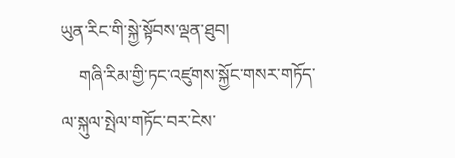ཡུན་རིང་གི་སྐྱེ་སྟོབས་ལྡན་ཐུབ།
    གཞི་རིམ་གྱི་ཏང་འཛུགས་སྐྱོང་གསར་གཏོད་ལ་སྐུལ་སྤེལ་གཏོང་བར་ངེས་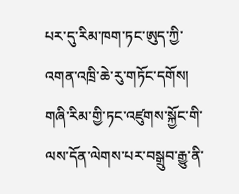པར་དུ་རིམ་ཁག་ཏང་ཨུད་ཀྱི་འགན་འཁྲི་ཆེ་རུ་གཏོང་དགོས། གཞི་རིམ་གྱི་ཏང་འཛུགས་སྐྱོང་གི་ལས་དོན་ལེགས་པར་བསྒྲུབ་རྒྱུ་ནི་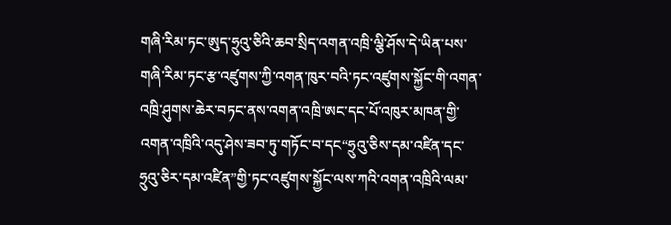གཞི་རིམ་ཏང་ཨུད་ཧྲུའུ་ཅིའི་ཆབ་སྲིད་འགན་འཁྲི་ལྕི་ཤོས་དེ་ཡིན་པས་གཞི་རིམ་ཏང་རྩ་འཛུགས་ཀྱི་འགན་ཁུར་བའི་ཏང་འཛུགས་སྐྱོང་གི་འགན་འཁྲི་ཤུགས་ཆེར་བཏང་ནས་འགན་འཁྲི་ཨང་དང་པོ་འཁུར་མཁན་གྱི་འགན་འཁྲིའི་འདུ་ཤེས་ཟབ་ཏུ་གཏོང་བ་དང“ཧྲུའུ་ཅིས་དམ་འཛིན་དང་ཧྲུའུ་ཅིར་དམ་འཛིན”གྱི་ཏང་འཛུགས་སྐྱོང་ལས་ཀའི་འགན་འཁྲིའི་ལམ་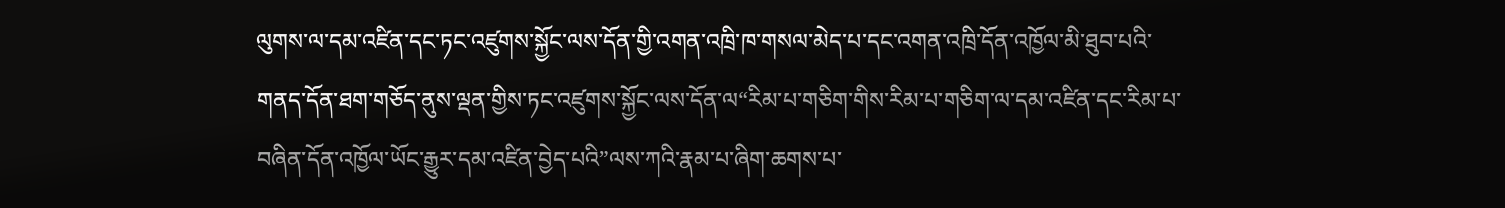ལུགས་ལ་དམ་འཛིན་དང་ཏང་འཛུགས་སྐྱོང་ལས་དོན་གྱི་འགན་འཁྲི་ཁ་གསལ་མེད་པ་དང་འགན་འཁྲི་དོན་འཁྱོལ་མི་ཐུབ་པའི་གནད་དོན་ཐག་གཅོད་ནུས་ལྡན་གྱིས་ཏང་འཛུགས་སྐྱོང་ལས་དོན་ལ“རིམ་པ་གཅིག་གིས་རིམ་པ་གཅིག་ལ་དམ་འཛིན་དང་རིམ་པ་བཞིན་དོན་འཁྱོལ་ཡོང་རྒྱུར་དམ་འཛིན་བྱེད་པའི”ལས་ཀའི་རྣམ་པ་ཞིག་ཆགས་པ་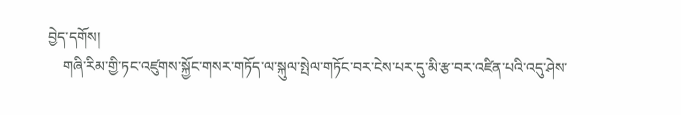བྱེད་དགོས།
    གཞི་རིམ་གྱི་ཏང་འཛུགས་སྐྱོང་གསར་གཏོད་ལ་སྐུལ་སྤེལ་གཏོང་བར་ངེས་པར་དུ་མི་རྩ་བར་འཛིན་པའི་འདུ་ཤེས་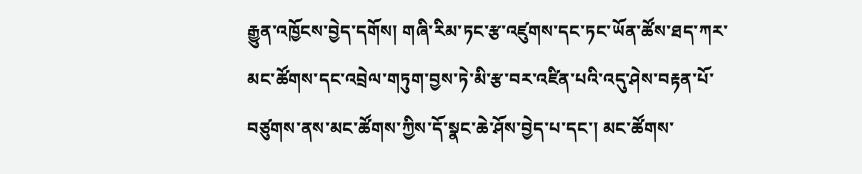རྒྱུན་འཁྱོངས་བྱེད་དགོས། གཞི་རིམ་ཏང་རྩ་འཛུགས་དང་ཏང་ཡོན་ཚོས་ཐད་ཀར་མང་ཚོགས་དང་འབྲེལ་གཏུག་བྱས་ཏེ་མི་རྩ་བར་འཛིན་པའི་འདུ་ཤེས་བརྟན་པོ་བཙུགས་ནས་མང་ཚོགས་ཀྱིས་དོ་སྣང་ཆེ་ཤོས་བྱེད་པ་དང་། མང་ཚོགས་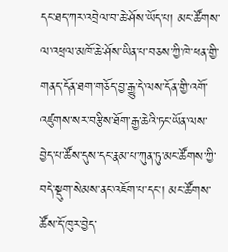དང་ཐད་ཀར་འབྲེལ་བ་ཆེ་ཤོས་ཡོད་པ། མང་ཚོགས་ལ་འཕྲལ་མཁོ་ཆེ་ཤོས་ཡིན་པ་བཅས་ཀྱི་ཁེ་ཕན་གྱི་གནད་དོན་ཐག་གཅོད་བྱ་རྒྱུ་དེ་ལས་དོན་གྱི་འགོ་འཛུགས་སར་བརྩིས་ཐོག་རྒྱ་ཆེའི་ཏང་ཡོན་ལས་བྱེད་པ་ཚོས་དུས་དང་རྣམ་པ་ཀུན་ཏུ་མང་ཚོགས་ཀྱི་བདེ་སྡུག་སེམས་ནང་འཇོག་པ་དང་། མང་ཚོགས་ཚོས་དོ་ཁུར་བྱེད་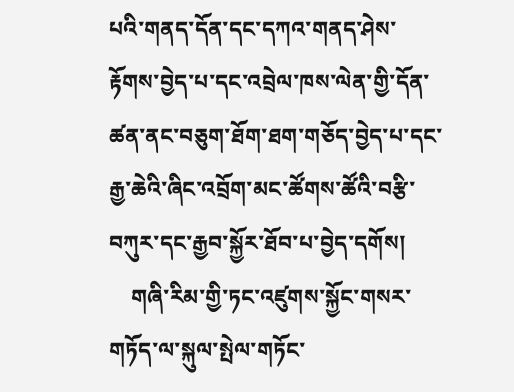པའི་གནད་དོན་དང་དཀའ་གནད་ཤེས་རྟོགས་བྱེད་པ་དང་འབྲེལ་ཁས་ལེན་གྱི་དོན་ཚན་ནང་བཅུག་ཐོག་ཐག་གཅོད་བྱེད་པ་དང་རྒྱ་ཆེའི་ཞིང་འབྲོག་མང་ཚོགས་ཚོའི་བརྩི་བཀུར་དང་རྒྱབ་སྐྱོར་ཐོབ་པ་བྱེད་དགོས།
    གཞི་རིམ་གྱི་ཏང་འཛུགས་སྐྱོང་གསར་གཏོད་ལ་སྐུལ་སྤེལ་གཏོང་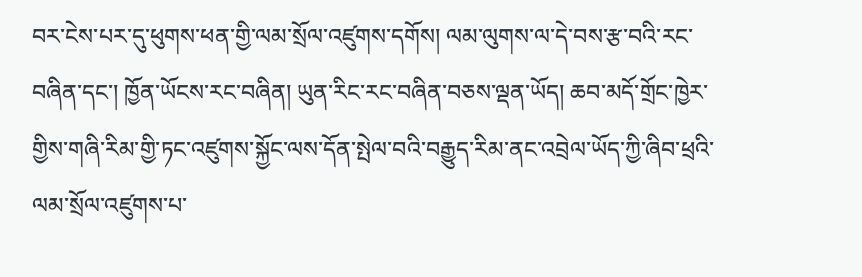བར་ངེས་པར་དུ་ཕུགས་ཕན་གྱི་ལམ་སྲོལ་འཛུགས་དགོས། ལམ་ལུགས་ལ་དེ་བས་རྩ་བའི་རང་བཞིན་དང་། ཁྱོན་ཡོངས་རང་བཞིན། ཡུན་རིང་རང་བཞིན་བཅས་ལྡན་ཡོད། ཆབ་མདོ་གྲོང་ཁྱེར་གྱིས་གཞི་རིམ་གྱི་ཏང་འཛུགས་སྐྱོང་ལས་དོན་སྤེལ་བའི་བརྒྱུད་རིམ་ནང་འབྲེལ་ཡོད་ཀྱི་ཞིབ་ཕྲའི་ལམ་སྲོལ་འཛུགས་པ་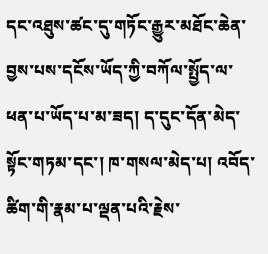དང་འཐུས་ཚང་དུ་གཏོང་རྒྱུར་མཐོང་ཆེན་བྱས་པས་དངོས་ཡོད་ཀྱི་བཀོལ་སྤྱོད་ལ་ཕན་པ་ཡོད་པ་མ་ཟད། ད་དུང་དོན་མེད་སྟོང་གཏམ་དང་། ཁ་གསལ་མེད་པ། འབོད་ཚིག་གི་རྣམ་པ་ལྡན་པའི་རྗེས་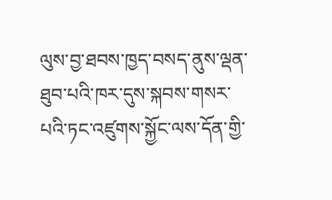ལུས་བྱ་ཐབས་ཁྱད་བསད་ནུས་ལྡན་ཐུབ་པའི་ཁར་དུས་སྐབས་གསར་པའི་ཏང་འཛུགས་སྐྱོང་ལས་དོན་གྱི་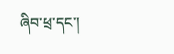ཞིབ་ཕྲ་དང་།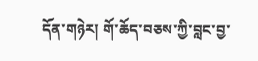དོན་གཉེར། གོ་ཆོད་བཅས་ཀྱི་བླང་བྱ་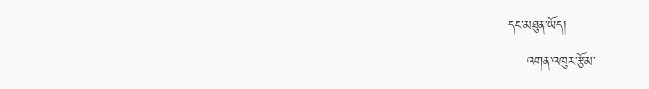དང་མཐུན་ཡོད།
    འགན་འཁུར་རྩོམ་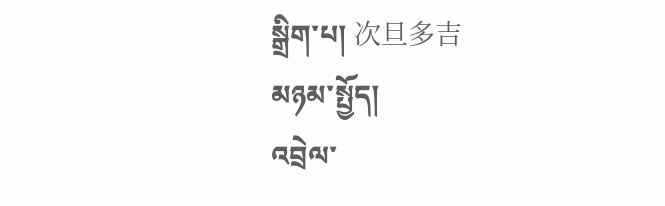སྒྲིག་པ། 次旦多吉
མཉམ་སྤྱོད།
འབྲེལ་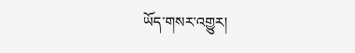ཡོད་གསར་འགྱུར།